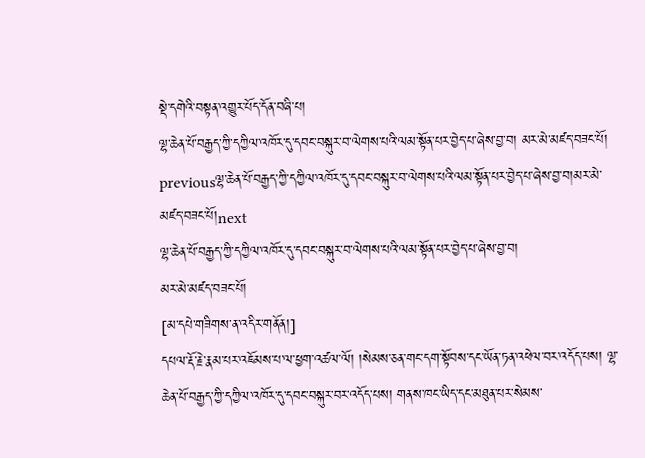སྡེ་དགེའི་བསྟན་འགྱུར་པོད་དོན་བཞི་པ།
ལྷ་ཆེན་པོ་བརྒྱད་ཀྱི་དཀྱིལ་འཁོར་དུ་དབང་བསྐུར་བ་ལེགས་པའི་ལམ་སྟོན་པར་བྱེད་པ་ཞེས་བྱ་བ། མར་མེ་མཛད་བཟང་པོ།
previousལྷ་ཆེན་པོ་བརྒྱད་ཀྱི་དཀྱིལ་འཁོར་དུ་དབང་བསྐུར་བ་ལེགས་པའི་ལམ་སྟོན་པར་བྱེད་པ་ཞེས་བྱ་བ།མར་མེ་མཛད་བཟང་པོ།next
ལྷ་ཆེན་པོ་བརྒྱད་ཀྱི་དཀྱིལ་འཁོར་དུ་དབང་བསྐུར་བ་ལེགས་པའི་ལམ་སྟོན་པར་བྱེད་པ་ཞེས་བྱ་བ།
མར་མེ་མཛད་བཟང་པོ།
[མ་དཔེ་གཟིགས་ན་འདིར་གནོན།]
དཔལ་རྡོ་རྗེ་རྣམ་པར་འཇོམས་པ་ལ་ཕྱག་འཚལ་ལོ། །སེམས་ཅན་གང་དག་སྟོབས་དང་ཡོན་ཏན་འཕེལ་བར་འདོད་པས། ལྷ་ཆེན་པོ་བརྒྱད་ཀྱི་དཀྱིལ་འཁོར་དུ་དབང་བསྐུར་བར་འདོད་པས། གནས་ཁང་ཡིད་དང་མཐུན་པར་སེམས་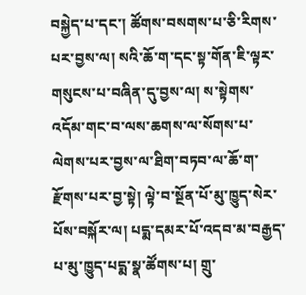བསྐྱེད་པ་དང་། ཚོགས་བསགས་པ་ཅི་རིགས་པར་བྱས་ལ། སའི་ཆོ་ག་དང་སྟ་གོན་ཇི་ལྟར་གསུངས་པ་བཞིན་དུ་བྱས་ལ། ས་སྟེགས་འདོམ་གང་བ་ལས་ཆགས་ལ་སོགས་པ་ལེགས་པར་བྱས་ལ་ཐིག་བཏབ་ལ་ཆོ་ག་རྫོགས་པར་བྱ་སྟེ། ལྟེ་བ་སྔོན་པོ་མུ་ཁྱུད་སེར་པོས་བསྐོར་ལ། པདྨ་དམར་པོ་འདབ་མ་བརྒྱད་པ་མུ་ཁྱུད་པདྨ་སྣ་ཚོགས་པ། གྲུ་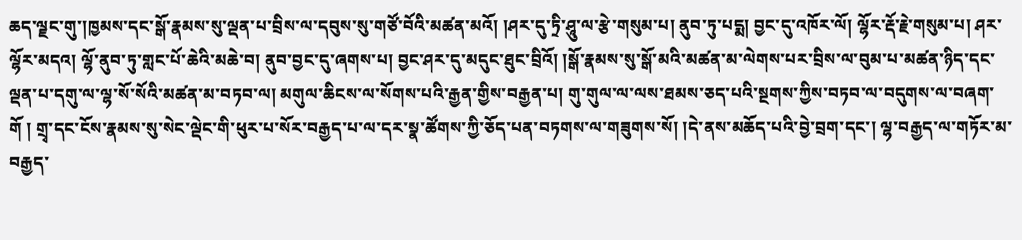ཆད་ལྗང་གུ་།ཁྱམས་དང་སྒོ་རྣམས་སུ་ལྡན་པ་བྲིས་ལ་དབུས་སུ་གཙོ་བོའི་མཚན་མའོ། །ཤར་དུ་ཏྲི་ཤཱུ་ལ་རྩེ་གསུམ་པ། ནུབ་ཏུ་པདྨ། བྱང་དུ་འཁོར་ལོ། ལྷོར་རྡོ་རྗེ་གསུམ་པ། ཤར་ལྷོར་མདའ། ལྷོ་ནུབ་ཏུ་གླང་པོ་ཆེའི་མཆེ་བ། ནུབ་བྱང་དུ་ཞགས་པ། བྱང་ཤར་དུ་མདུང་ཐུང་བྲིའོ། །སྒོ་རྣམས་སུ་སྒོ་མའི་མཚན་མ་ལེགས་པར་བྲིས་ལ་བུམ་པ་མཚན་ཉིད་དང་ལྡན་པ་དགུ་ལ་ལྷ་སོ་སོའི་མཚན་མ་བཏབ་ལ། མགུལ་ཆིངས་ལ་སོགས་པའི་རྒྱན་གྱིས་བརྒྱན་པ། གུ་གུལ་ལ་ལས་ཐམས་ཅད་པའི་སྔགས་ཀྱིས་བཏབ་ལ་བདུགས་ལ་བཞག་གོ ། གྲྭ་དང་ངོས་རྣམས་སུ་སེང་ལྡེང་གི་ཕུར་པ་སོར་བརྒྱད་པ་ལ་དར་སྣ་ཚོགས་ཀྱི་ཅོད་པན་བཏགས་ལ་གཟུགས་སོ། །དེ་ནས་མཆོད་པའི་བྱེ་བྲག་དང་། ལྷ་བརྒྱད་ལ་གཏོར་མ་བརྒྱད་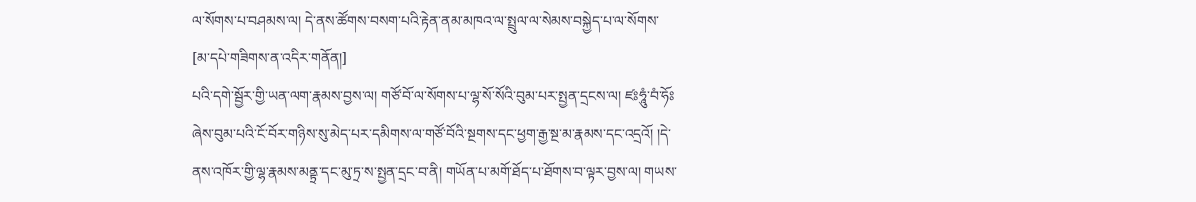ལ་སོགས་པ་བཤམས་ལ། དེ་ནས་ཚོགས་བསག་པའི་རྟེན་ནམ་མཁའ་ལ་སྤྲུལ་ལ་སེམས་བསྐྱེད་པ་ལ་སོགས་
[མ་དཔེ་གཟིགས་ན་འདིར་གནོན།]
པའི་དགེ་སྦྱོར་གྱི་ཡན་ལག་རྣམས་བྱས་ལ། གཙོ་བོ་ལ་སོགས་པ་ལྷ་སོ་སོའི་བུམ་པར་སྤྱན་དྲངས་ལ། ཛཿཧཱུཾ་བཾ་ཧོཿཞེས་བུམ་པའི་ངོ་བོར་གཉིས་སུ་མེད་པར་དམིགས་ལ་གཙོ་བོའི་སྔགས་དང་ཕྱག་རྒྱ་སྔ་མ་རྣམས་དང་འདྲའོ། །དེ་ནས་འཁོར་གྱི་ལྷ་རྣམས་མནྟྲ་དང་མུ་ཏྲ་ས་སྤྱན་དྲང་བ་ནི། གཡོན་པ་མགོ་ཐོད་པ་ཐོགས་བ་ལྟར་བྱས་ལ། གཡས་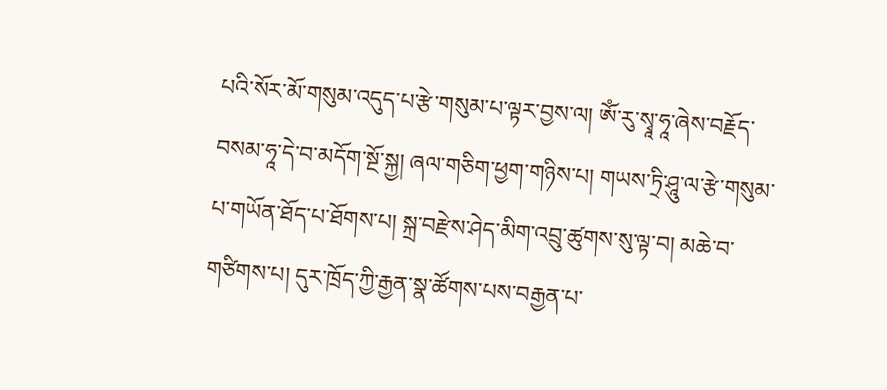པའི་སོར་མོ་གསུམ་འདུད་པ་རྩེ་གསུམ་པ་ལྟར་བྱས་ལ། ཨོཾ་རུ་སྭཱ་ཧཱ་ཞེས་བརྗོད་བསམ་ཧཱ་དེ་བ་མདོག་སྔོ་སྐྱ། ཞལ་གཅིག་ཕྱག་གཉིས་པ། གཡས་ཏྲི་ཤཱུ་ལ་རྩེ་གསུམ་པ་གཡོན་ཐོད་པ་ཐོགས་པ། སྐྲ་བརྫེས་ཤེད་མིག་འབྲུ་ཚུགས་སུ་ལྟ་བ། མཆེ་བ་གཙིགས་པ། དུར་ཁྲོད་ཀྱི་རྒྱན་སྣ་ཚོགས་པས་བརྒྱན་པ་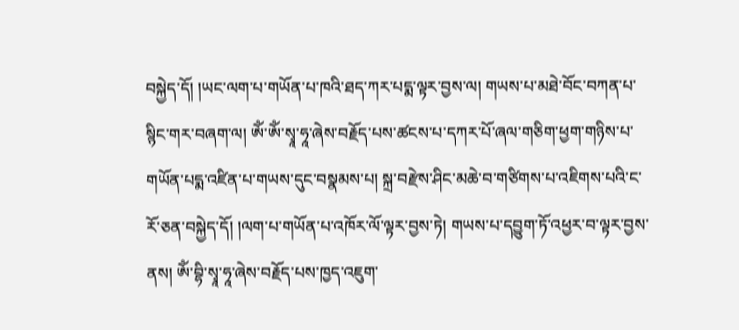བསྐྱེད་དོ། །ཡང་ལག་པ་གཡོན་པ་ཁའི་ཐད་ཀར་པདྨ་ལྟར་བྱས་ལ། གཡས་པ་མཐེ་བོང་བཀན་པ་སྙིང་གར་བཞག་ལ། ཨོཾ་ཨོཾ་སྭཱ་ཧཱ་ཞེས་བརྗོད་པས་ཚངས་པ་དཀར་པོ་ཞལ་གཅིག་ཕྱག་གཉིས་པ་གཡོན་པདྨ་འཛིན་པ་གཡས་དུང་བསྣམས་པ། སྐྲ་བརྫེས་ཤིང་མཆེ་བ་གཙིགས་པ་འཇིགས་པའི་ང་རོ་ཅན་བསྐྱེད་དོ། །ལག་པ་གཡོན་པ་འཁོར་ལོ་ལྟར་བྱས་ཏེ། གཡས་པ་དབྱུག་ཏོ་འཕྱར་བ་ལྟར་བྱས་ནས། ཨོཾ་བྷི་སྭཱ་ཧཱ་ཞེས་བརྗོད་པས་ཁྱད་འཇུག་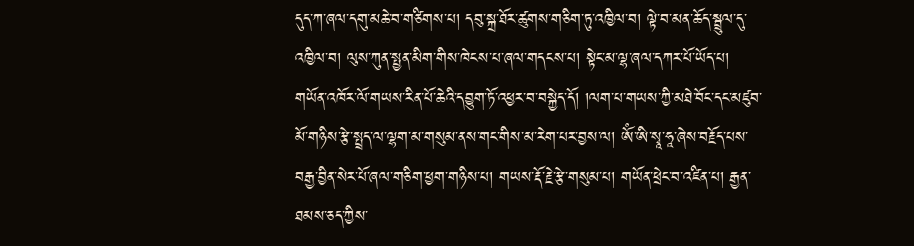དུད་ཀ་ཞལ་དགུ་མཆེ་བ་གཙིགས་པ། དབུ་སྐྲ་ཐོར་ཚུགས་གཅིག་ཏུ་འཁྱིལ་བ། ལྟེ་བ་མན་ཆོད་སྦྲུལ་དུ་འཁྱིལ་བ། ལུས་ཀུན་སྤྱན་མིག་གིས་ཁེངས་པ་ཞལ་གདངས་པ། སྟེང་མ་ལྷ་ཞལ་དཀར་པོ་ཡོད་པ། གཡོན་འཁོར་ལོ་གཡས་རིན་པོ་ཆེའི་དབྱུག་ཏོ་འཕྱར་བ་བསྐྱེད་དོ། །ལག་པ་གཡས་ཀྱི་མཐེ་བོང་དང་མཛུབ་མོ་གཉིས་རྩེ་སྤྲད་ལ་ལྷག་མ་གསུམ་ནས་གང་གིས་མ་རེག་པར་བྱས་ལ། ཨོཾ་ཨི་སྭཱ་ཧཱ་ཞེས་བརྗོད་པས་བརྒྱ་བྱིན་སེར་པོ་ཞལ་གཅིག་ཕྱག་གཉིས་པ། གཡས་རྡོ་རྗེ་རྩེ་གསུམ་པ། གཡོན་ཕྲེང་བ་འཛིན་པ། རྒྱན་ཐམས་ཅད་ཀྱིས་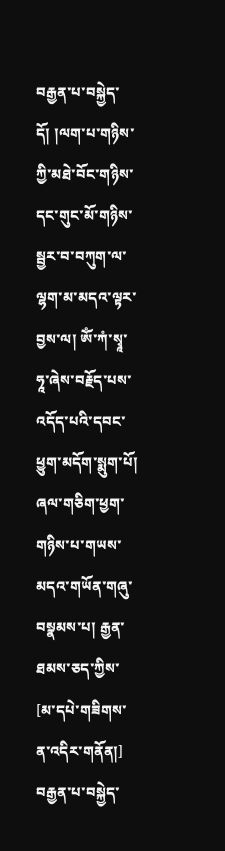བརྒྱན་པ་བསྐྱེད་དོ། །ལག་པ་གཉིས་ཀྱི་མཐེ་བོང་གཉིས་དང་གུང་མོ་གཉིས་སྦྱར་བ་བཀུག་ལ་ལྷག་མ་མདའ་ལྟར་བྱས་ལ། ཨོཾ་ཀཾ་སྭཱ་ཧཱ་ཞེས་བརྗོད་པས་འདོད་པའི་དབང་ཕྱུག་མདོག་སྨུག་པོ། ཞལ་གཅིག་ཕྱག་གཉིས་པ་གཡས་མདའ་གཡོན་གཞུ་བསྣམས་པ། རྒྱན་ཐམས་ཅད་ཀྱིས་
[མ་དཔེ་གཟིགས་ན་འདིར་གནོན།]
བརྒྱན་པ་བསྐྱེད་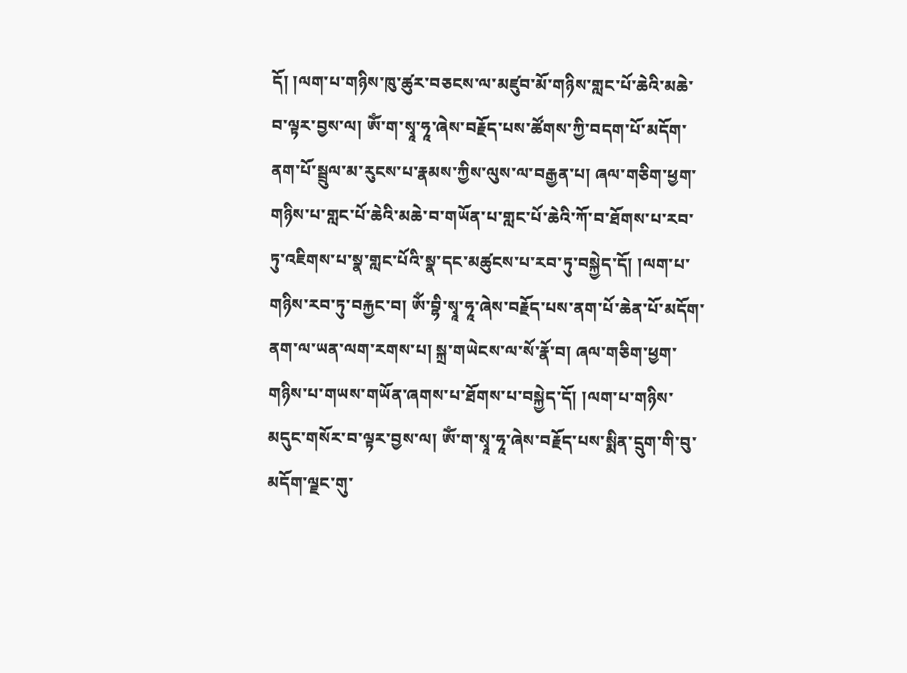དོ། །ལག་པ་གཉིས་ཁུ་ཚུར་བཅངས་ལ་མཛུབ་མོ་གཉིས་གླང་པོ་ཆེའི་མཆེ་བ་ལྟར་བྱས་ལ། ཨོཾ་ག་སྭཱ་ཧཱ་ཞེས་བརྗོད་པས་ཚོགས་ཀྱི་བདག་པོ་མདོག་ནག་པོ་སྦྲུལ་མ་རུངས་པ་རྣམས་ཀྱིས་ལུས་ལ་བརྒྱན་པ། ཞལ་གཅིག་ཕྱག་གཉིས་པ་གླང་པོ་ཆེའི་མཆེ་བ་གཡོན་པ་གླང་པོ་ཆེའི་ཀོ་བ་ཐོགས་པ་རབ་ཏུ་འཇིགས་པ་སྣ་གླང་པོའི་སྣ་དང་མཚུངས་པ་རབ་ཏུ་བསྐྱེད་དོ། །ལག་པ་གཉིས་རབ་ཏུ་བརྐྱང་བ། ཨོཾ་བྷི་སྭཱ་ཧཱ་ཞེས་བརྗོད་པས་ནག་པོ་ཆེན་པོ་མདོག་ནག་ལ་ཡན་ལག་རགས་པ། སྐྲ་གཡེངས་ལ་སོ་རྣོ་བ། ཞལ་གཅིག་ཕྱག་གཉིས་པ་གཡས་གཡོན་ཞགས་པ་ཐོགས་པ་བསྐྱེད་དོ། །ལག་པ་གཉིས་མདུང་གསོར་བ་ལྟར་བྱས་ལ། ཨོཾ་ག་སྭཱ་ཧཱ་ཞེས་བརྗོད་པས་སྨིན་དྲུག་གི་བུ་མདོག་ལྗང་གུ་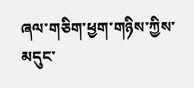ཞལ་གཅིག་ཕྱག་གཉིས་ཀྱིས་མདུང་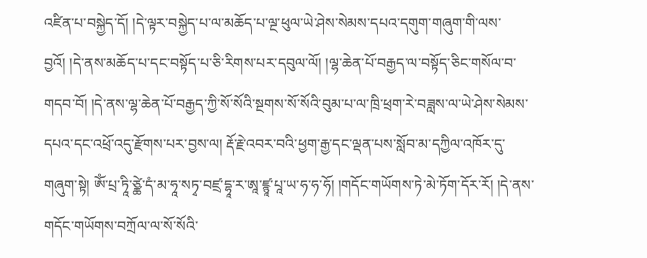འཛིན་པ་བསྐྱེད་དོ། །དེ་ལྟར་བསྐྱེད་པ་ལ་མཆོད་པ་ལྔ་ཕུལ་ཡེ་ཤེས་སེམས་དཔའ་དགུག་གཞུག་གི་ལས་བྱའོ། །དེ་ནས་མཆོད་པ་དང་བསྟོད་པ་ཅི་རིགས་པར་དབུལ་ལོ། །ལྷ་ཆེན་པོ་བརྒྱད་ལ་བསྟོད་ཅིང་གསོལ་བ་གདབ་བོ། །དེ་ནས་ལྷ་ཆེན་པོ་བརྒྱད་ཀྱི་སོ་སོའི་སྔགས་སོ་སོའི་བུམ་པ་ལ་ཁྲི་ཕྲག་རེ་བཟླས་ལ་ཡེ་ཤེས་སེམས་དཔའ་དང་འཕྲོ་འདུ་རྫོགས་པར་བྱས་ལ། རྡོ་རྗེ་འབར་བའི་ཕྱག་རྒྱ་དང་ལྡན་པས་སློབ་མ་དཀྱིལ་འཁོར་དུ་གཞུག་སྟེ། ཨོཾ་པྲ་ཏཱི་ཙྪེ་དཾ་མ་ཧཱ་སཏྭ་བཛྲ་དྷཱ་ར་ཨཱ་ཛྙཱ་པཱ་ཡ་ཧ་ཧ་ཧོ། །གདོང་གཡོགས་ཏེ་མེ་ཏོག་དོར་རོ། །དེ་ནས་གདོང་གཡོགས་བཀྲོལ་ལ་སོ་སོའི་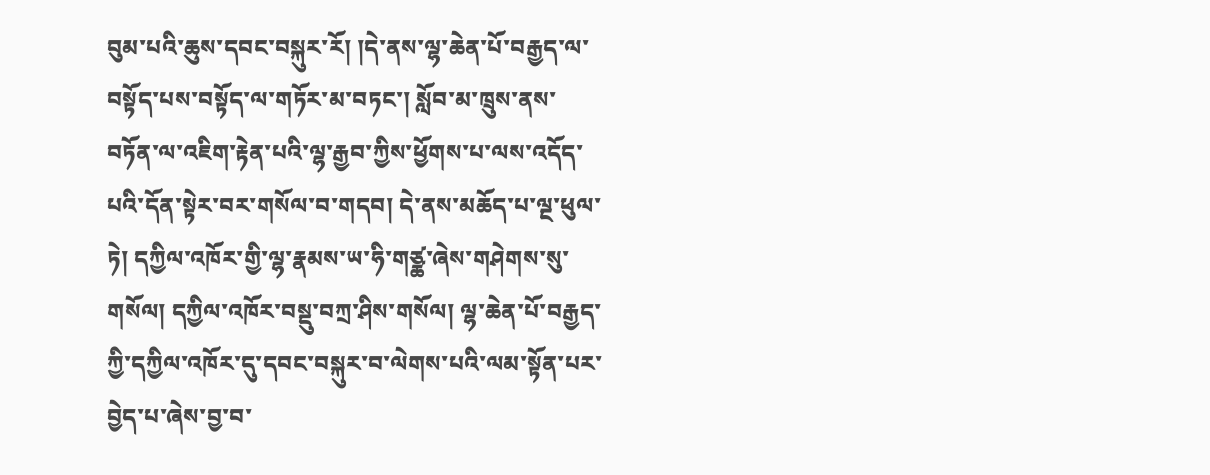བུམ་པའི་ཆུས་དབང་བསྐུར་རོ། །དེ་ནས་ལྷ་ཆེན་པོ་བརྒྱད་ལ་བསྟོད་པས་བསྟོད་ལ་གཏོར་མ་བཏང་། སློབ་མ་ཁྲུས་ནས་བཏོན་ལ་འཇིག་རྟེན་པའི་ལྷ་རྒྱབ་ཀྱིས་ཕྱོགས་པ་ལས་འདོད་པའི་དོན་སྟེར་བར་གསོལ་བ་གདབ། དེ་ནས་མཆོད་པ་ལྔ་ཕུལ་ཏེ། དཀྱིལ་འཁོར་གྱི་ལྷ་རྣམས་ཡ་ཧི་གཙྪ་ཞེས་གཤེགས་སུ་གསོལ། དཀྱིལ་འཁོར་བསྡུ་བཀྲ་ཤིས་གསོལ། ལྷ་ཆེན་པོ་བརྒྱད་ཀྱི་དཀྱིལ་འཁོར་དུ་དབང་བསྐུར་བ་ལེགས་པའི་ལམ་སྟོན་པར་བྱེད་པ་ཞེས་བྱ་བ་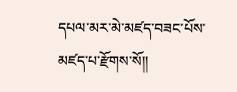དཔལ་མར་མེ་མཛད་བཟང་པོས་མཛད་པ་རྫོགས་སོ།།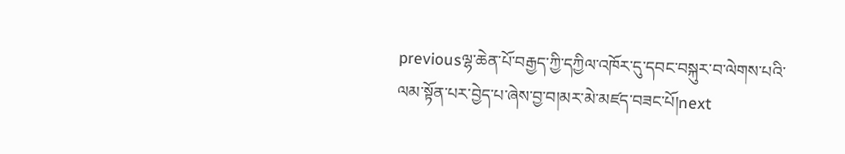previousལྷ་ཆེན་པོ་བརྒྱད་ཀྱི་དཀྱིལ་འཁོར་དུ་དབང་བསྐུར་བ་ལེགས་པའི་ལམ་སྟོན་པར་བྱེད་པ་ཞེས་བྱ་བ།མར་མེ་མཛད་བཟང་པོ།next